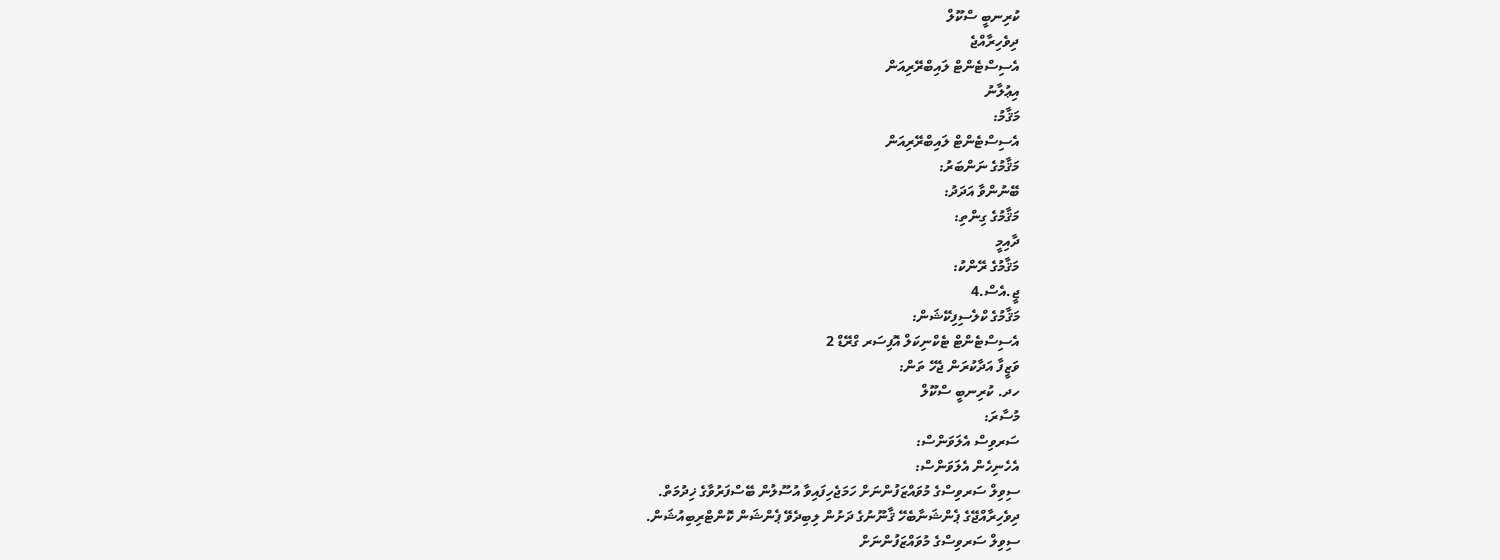ކުރިނބީ ސްކޫލް
ދިވެހިރާއްޖެ
އެސިސްޓެންޓް ލައިބްރޭރިއަން
އިޢުލާނު
މަޤާމު:
އެސިސްޓެންޓް ލައިބްރޭރިއަން
މަޤާމުގެ ނަންބަރު:
ބޭނުންވާ އަދަދު:
މަޤާމުގެ ގިންތި:
ދާއިމީ
މަޤާމުގެ ރޭންކު:
ޖީ.އެސް.4
މަޤާމުގެ ކްލެސިފިކޭޝަން:
އެސިސްޓެންޓް ޓެކްނިކަލް އޮފިސަރ ގްރޭޑް 2
ވަޒީފާ އަދާކުރަން ޖެހޭ ތަން:
ހދ. ކުރިނބީ ސްކޫލް
މުސާރަ:
ސަރވިސް އެލަވަންސް:
އެހެނިހެން އެލަވަންސް:
ސިވިލް ސަރވިސްގެ މުވައްޒަފުންނަށް ހަމަޖެހިފައިވާ އުސޫލުން ބޭސްފަރުވާގެ ޚިދުމަތް.
ދިވެހިރާއްޖޭގެ ޕެންޝަނާބެހޭ ޤާނޫނުގެ ދަށުން ލިބިދެވޭ ޕެންޝަން ކޮންޓްރިބިއުޝަން.
ސިވިލް ސަރވިސްގެ މުވައްޒަފުންނަށް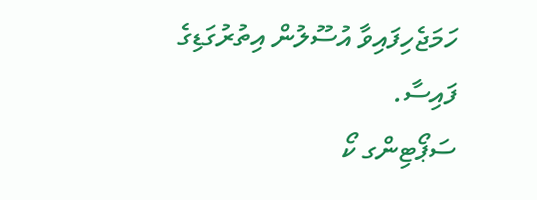ހަމަޖެހިފައިވާ އުސޫލުން އިތުރުގަޑިގެ ފައިސާ.
ސަޕޯޓިންގ ކޯ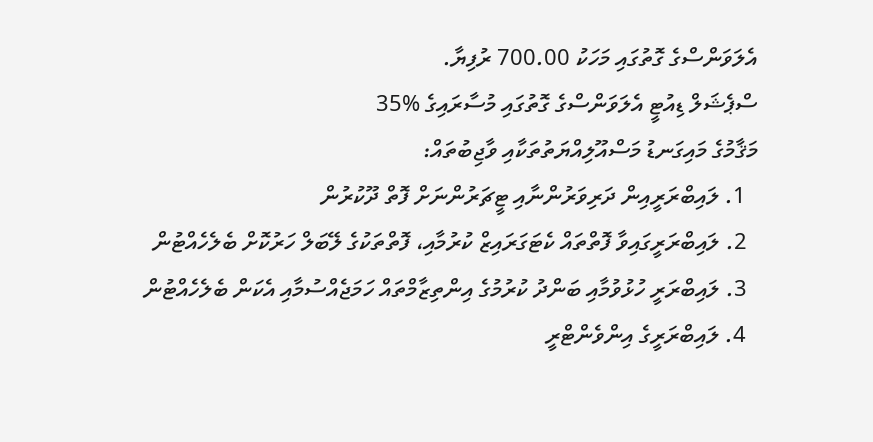އެލަވަންސްގެ ގޮތުގައި މަހަކު 700.00 ރުފިޔާ.
ސްޕެޝަލް ޑިއުޓީ އެލަވަންސްގެ ގޮތުގައި މުސާރައިގެ %35
މަޤާމުގެ މައިގަނޑު މަސްއޫލިއްޔަތުތަކާއި ވާޖިބުތައް:
  1. ލައިބްރަރީއިން ދަރިވަރުންނާއި ޓީޗަރުންނަށް ފޮތް ދޫކުރުން
  2. ލައިބްރަރީގައިވާ ފޮތްތައް ކެޓަގަރައިޒް ކުރުމާއި، ފޮތްތަކުގެ ލޭބަލް ހަރުކޮށް ބެލެހެއްޓުން
  3. ލައިބްރަރީ ހުޅުވުމާއި ބަންދު ކުރުމުގެ އިންތިޒާމްތައް ހަމަޖެއްސުމާއި އެކަން ބެލެހެއްޓުން
  4. ލައިބްރަރީގެ އިންވެންޓްރީ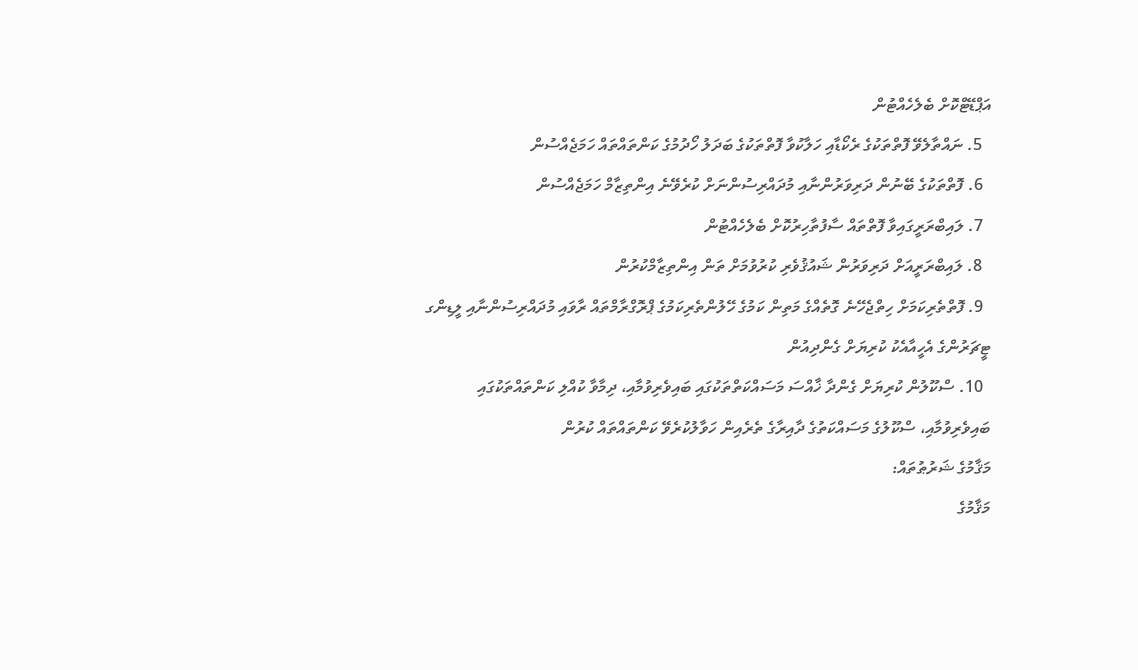އަޕްޑޭޓްކޮށް ބެލެހެއްޓުން
  5. ނައްތާލެވޭ ފޮތްތަކުގެ ރެކޯޑާއި ހަލާކުވާ ފޮތްތަކުގެ ބަދަލު ހޯދުމުގެ ކަންތައްތައް ހަމަޖެއްސުން
  6. ފޮތްތަކުގެ ބޭނުން ދަރިވަރުންނާއި މުދައްރިސުންނަށް ކުރެވޭނެ އިންތިޒާމް ހަމަޖެއްސުން
  7. ލައިބްރަރީގައިވާ ފޮތްތައް ސާފުތާހިރުކޮށް ބެލެހެއްޓުން
  8. ލައިބްރަރީއަށް ދަރިވަރުން ޝައުޤުވެރި ކުރުވުމަށް ތަން އިންތިޒާމްކުރުން
  9. ފޮތްތެރިކަމަށް ހިތްޖެހޭނެ ގޮތެއްގެ މަތިން ކަމުގެ ހޭލުންތެރިކަމުގެ ޕްރޮގްރާމްތައް ރާވައި މުދައްރިސުންނާއި ލީޑިންގ ޓީޗަރުންގެ އެހީއާއެކު ކުރިޔަށް ގެންދިއުން
  10. ސްކޫލުން ކުރިޔަށް ގެންދާ ޚާއްސަ މަސައްކަތްތަކުގައި ބައިވެރިވުމާއި، ދިމާވާ ކުއްލި ކަންތައްތަކުގައި ބައިވެރިވުމާއި، ސްކޫލުގެ މަސައްކަތުގެ ދާއިރާގެ ތެރެއިން ހަވާލުކުރެވޭ ކަންތައްތައް ކުރުން
މަޤާމުގެ ޝަރުޠުތައް:
މަޤާމުގެ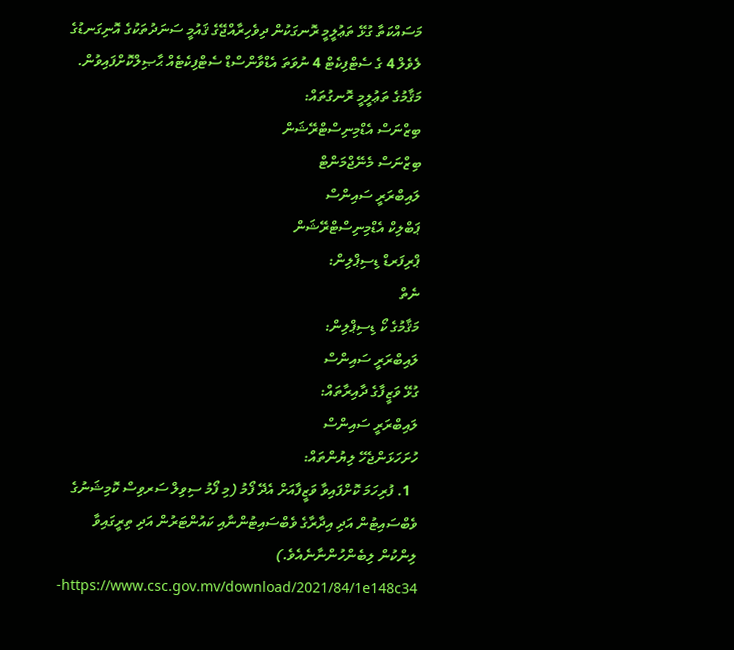މަސައްކަތާ ގުޅޭ ތަޢުލީމީ ރޮނގަކުން ދިވެހިރާއްޖޭގެ ޤައުމީ ސަނަދުތަކުގެ އޮނިގަނޑުގެ ލެވެލް 4 ގެ ސެޓްފިކެޓް 4 ނުވަތަ އެޑްވާންސްޑް ސެޓްފިކެޓެއް ޙާޞިލްކޮށްފައިވުން.
މަޤާމުގެ ތަޢުލީމީ ރޮނގުތައް:
ބިޒްނަސް އެޑްމިނިސްޓްރޭޝަން
ބިޒްނަސް މެނޭޖްމަންޓް
ލައިބްރަރީ ސައިންސް
ޕަބްލިކް އެޑްމިނިސްޓްރޭޝަން
ޕްރިފަރޑް ޑިސިޕްލިން:
ނެތް
މަޤާމުގެ ކޯ ޑިސިޕްލިން:
ލައިބްރަރީ ސައިންސް
ގުޅޭ ވަޒީފާގެ ދާއިރާތައް:
ލައިބްރަރީ ސައިންސް
ހުށަހަޅަންޖެހޭ ލިޔުންތައް:
  1. ފުރިހަމަ ކޮށްފައިވާ ވަޒީފާއަށް އެދޭ ފޯމު (މި ފޯމު ސިވިލް ސަރވިސް ކޮމިޝަނުގެ ވެބްސައިޓުން އަދި އިދާރާގެ ވެބްސައިޓުންނާއި ކައުންޓަރުން އަދި ތިރީގައިވާ ލިންކުން ލިބެންހުންނާނެއެވެ.)  https://www.csc.gov.mv/download/2021/84/1e148c34-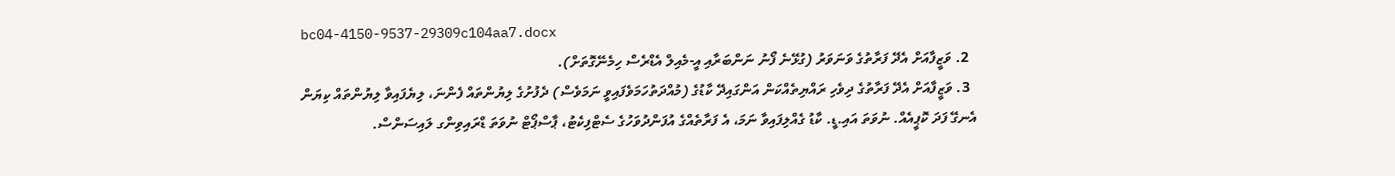bc04-4150-9537-29309c104aa7.docx
  2. ވަޒީފާއަށް އެދޭ ފަރާތުގެ ވަނަވަރު (ގުޅޭނެ ފޯނު ނަންބަރާއި އީ-މެއިލް އެޑްރެސް ހިމެނޭގޮތަށް).
  3. ވަޒީފާއަށް އެދޭ ފަރާތުގެ ދިވެހި ރައްޔިތެއްކަން އަންގައިދޭ ކާޑުގެ (މުއްދަތުހަމަވެފައިވީ ނަމަވެސް) ދެފުށުގެ ލިޔުންތައް ފެންނަ، ލިޔެފައިވާ ލިޔުންތައް ކިޔަން އެނގޭ ފަދަ ކޮޕީއެއް. ނުވަތަ އައި.ޑީ. ކާޑު ގެއްލިފައިވާ ނަމަ، އެ ފަރާތެއްގެ އުފަންދުވަހުގެ ސެޓްފިކެޓު، ޕާސްޕޯޓް ނުވަތަ ޑްރައިވިންގ ލައިސަންސް.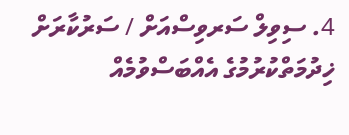4. ސިވިލް ސަރވިސްއަށް / ސަރުކާރަށް ޚިދުމަތްކުރުމުގެ އެއްބަސްވުމެއް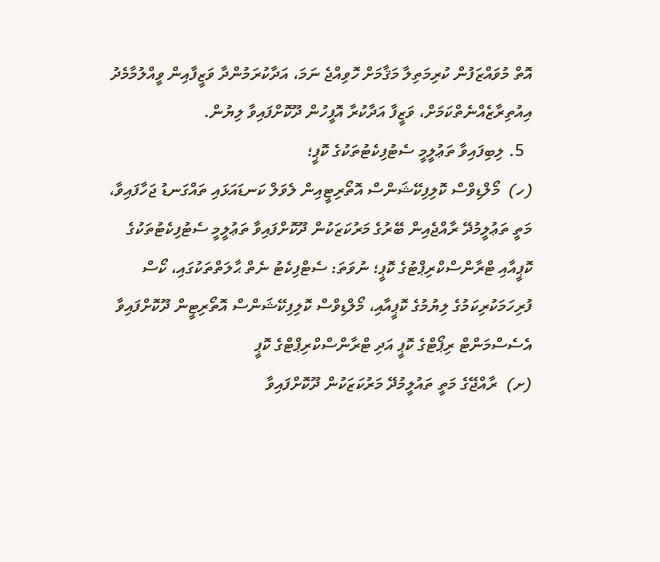އޮތް މުވައްޒަފުން ކުރިމަތިލާ މަޤާމަށް ހޮވިއްޖެ ނަމަ، އަދާކުރަމުންދާ ވަޒީފާއިން ވީއްލުމާމެދު އިއުތިރާޒެއްނެތްކަމަށް، ވަޒީފާ އަދާކުރާ އޮފީހުން ދޫކޮށްފައިވާ ލިޔުން.
  5. ލިބިފައިވާ ތަޢުލީމީ ސެޓުފިކެޓުތަކުގެ ކޮޕީ؛
(ހ)  މޯލްޑިވްސް ކޮލިފިކޭޝަންސް އޮތޯރިޓީއިން ލެވަލް ކަނޑައަޅައި ތައްގަނޑު ޖަހާފައިވާ، މަތީ ތަޢުލީމުދޭ ރާއްޖެއިން ބޭރުގެ މަރުކަޒަކުން ދޫކޮށްފައިވާ ތަޢުލީމީ ސެޓުފިކެޓުތަކުގެ ކޮޕީއާއި ޓްރާންސްކްރިޕްޓުގެ ކޮޕީ؛ ނުވަތަ: ސެޓްފިކެޓު ނެތް ޙާލަތްތަކުގައި، ކޯސް ފުރިހަމަކުރިކަމުގެ ލިޔުމުގެ ކޮޕީއާއި، މޯލްޑިވްސް ކޮލިފިކޭޝަންސް އޮތޯރިޓީން ދޫކޮށްފައިވާ އެސެސްމަންޓް ރިޕޯޓްގެ ކޮޕީ އަދި ޓްރާންސްކްރިޕްޓްގެ ކޮޕީ
(ށ)  ރާއްޖޭގެ މަތީ ތައުލީމުދޭ މަރުކަޒަކުން ދޫކޮށްފައިވާ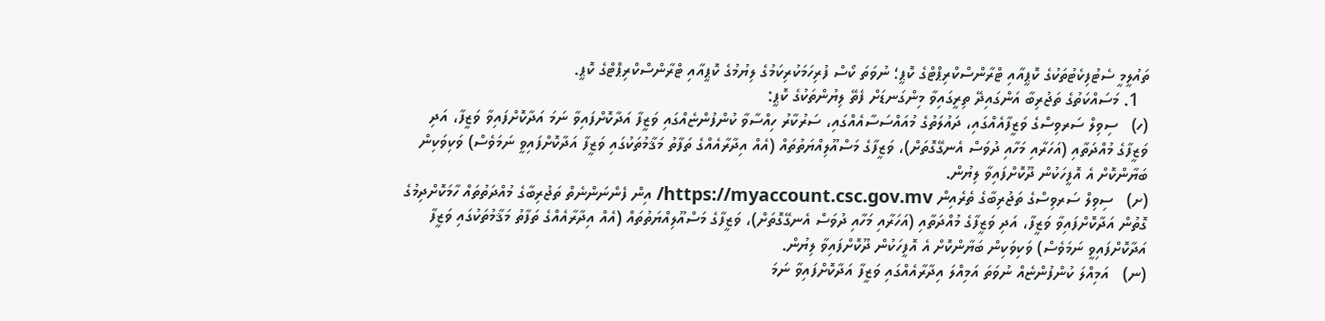ތައުލީމީ ސެޓުފިކެޓުތަކުގެ ކޮޕީއާއި ޓްރާންސްކްރިޕްޓްގެ ކޮޕީ؛ ނުވަތަ ކޯސް ފުރިހަމަކުރިކަމުގެ ލިޔުމުގެ ކޮޕީއާއި ޓްރާންސްކްރިޕްޓްގެ ކޮޕީ.
  1. މަސައްކަތުގެ ތަޖުރިބާ އަންގައިދޭ ތިރީގައިވާ މިންގަނޑަށް ފެތޭ ލިޔުންތަކުގެ ކޮޕީ:
(ހ)   ސިވިލް ސަރވިސްގެ ވަޒީފާއެއްގައި، ދައުލަތުގެ މުއައްސަސާއެއްގައި، ސަރުކާރު ހިއްސާވާ ކުންފުންޏެއްގައި ވަޒީފާ އަދާކޮށްފައިވާ ނަމަ އަދާކޮށްފައިވާ ވަޒީފާ، އަދި ވަޒީފާގެ މުއްދަތާއި (އަހަރާއި މަހާއި ދުވަސް އެނގޭގޮތަށް)، ވަޒީފާގެ މަސްއޫލިއްޔަތުތައް (އެއް އިދާރާއެއްގެ ތަފާތު މަޤާމުތަކުގައި ވަޒީފާ އަދާކޮށްފައިވީ ނަމަވެސް) ވަކިވަކިން ބަޔާންކޮށް އެ އޮފީހަކުން ދޫކޮށްފައިވާ ލިޔުން.
(ށ)   ސިވިލް ސަރވިސްގެ ތަޖުރިބާގެ ތެރެއިން https://myaccount.csc.gov.mv/ އިން ފެންނަންނެތް ތަޖުރިބާގެ މުއްދަތުތައް ހާމަކޮށްދިމުގެ ގޮތުން އަދާކޮށްފައިވާ ވަޒީފާ، އަދި ވަޒީފާގެ މުއްދަތާއި (އަހަރާއި މަހާއި ދުވަސް އެނގޭގޮތަށް)، ވަޒީފާގެ މަސްއޫލިއްޔަތުތައް (އެއް އިދާރާއެއްގެ ތަފާތު މަޤާމުތަކުގައި ވަޒީފާ އަދާކޮށްފައިވީ ނަމަވެސް) ވަކިވަކިން ބަޔާންކޮށް އެ އޮފީހަކުން ދޫކޮށްފައިވާ ލިޔުން.
(ނ)   އަމިއްލަ ކުންފުންޏެއް ނުވަތަ އަމިއްލަ އިދާރާއެއްގައި ވަޒީފާ އަދާކޮށްފައިވާ ނަމަ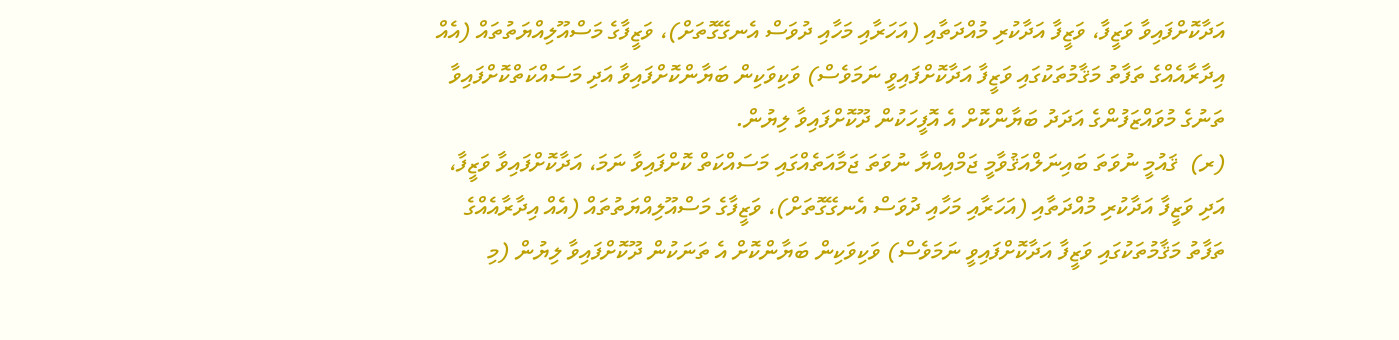އަދާކޮށްފައިވާ ވަޒީފާ، ވަޒީފާ އަދާކުރި މުއްދަތާއި (އަހަރާއި މަހާއި ދުވަސް އެނގޭގޮތަށް)، ވަޒީފާގެ މަސްއޫލިއްޔަތުތައް (އެއް އިދާރާއެއްގެ ތަފާތު މަޤާމުތަކުގައި ވަޒީފާ އަދާކޮށްފައިވީ ނަމަވެސް) ވަކިވަކިން ބަޔާންކޮށްފައިވާ އަދި މަސައްކަތްކޮށްފައިވާ ތަނުގެ މުވައްޒަފުންގެ އަދަދު ބަޔާންކޮށް އެ އޮފީހަކުން ދޫކޮށްފައިވާ ލިޔުން.
(ރ)  ޤައުމީ ނުވަތަ ބައިނަލްއަޤުވާމީ ޖަމްއިއްޔާ ނުވަތަ ޖަމާއަތެއްގައި މަސައްކަތް ކޮށްފައިވާ ނަމަ، އަދާކޮށްފައިވާ ވަޒީފާ، އަދި ވަޒީފާ އަދާކުރި މުއްދަތާއި (އަހަރާއި މަހާއި ދުވަސް އެނގޭގޮތަށް)، ވަޒީފާގެ މަސްއޫލިއްޔަތުތައް (އެއް އިދާރާއެއްގެ ތަފާތު މަޤާމުތަކުގައި ވަޒީފާ އަދާކޮށްފައިވީ ނަމަވެސް) ވަކިވަކިން ބަޔާންކޮށް އެ ތަނަކުން ދޫކޮށްފައިވާ ލިޔުން (މި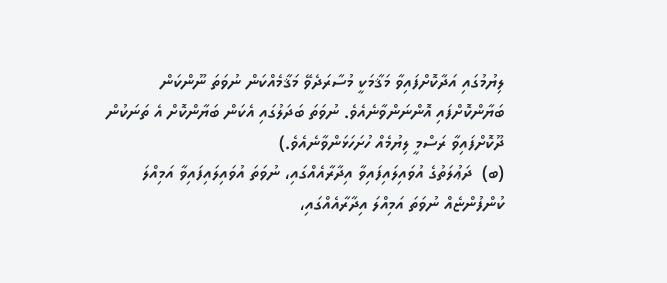ލިޔުމުގައި އަދާކޮށްފައިވާ މަޤާމަކީ މުސާރަދެވޭ މަޤާމެއްކަން ނުވަތަ ނޫންކަން ބަޔާންކޮށްފައި އޮންނަންވާނެއެވެ. ނުވަތަ ބަދަލުގައި އެކަން ބަޔާންކޮށް އެ ތަނަކުން ދޫކޮށްފައިވާ ރަސްމީ ލިޔުމެއް ހުށަހަޅަންވާނެއެވެ.)
(ބ)  ދަޢުލަތުގެ އުވައިލައިފައިވާ އިދާރާއެއްގައި، ނުވަތަ އުވައިލައިފައިވާ އަމިއްލަ ކުންފުންޏެއް ނުވަތަ އަމިއްލަ އިދާރާއެއްގައި،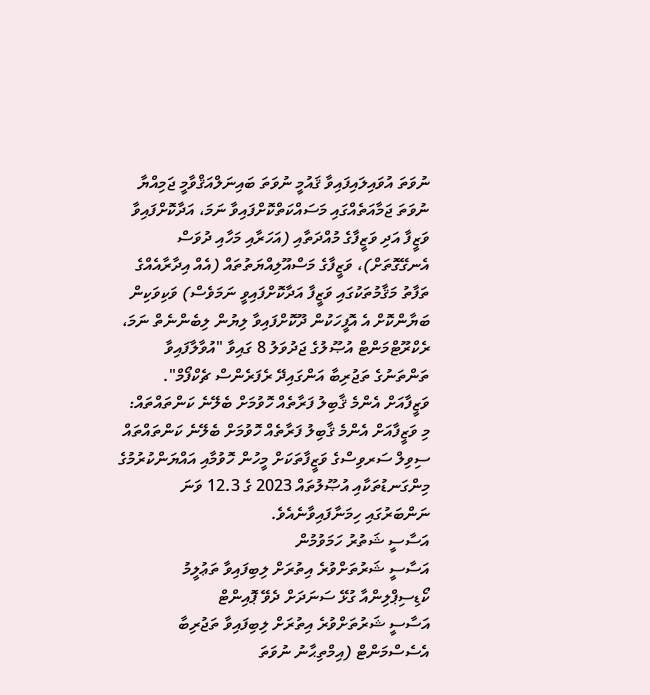ނުވަތަ އުވައިލައިފައިވާ ޤައުމީ ނުވަތަ ބައިނަލްއަޤްވާމީ ޖަމިއްޔާ ނުވަތަ ޖަމާއަތެއްގައި މަސައްކަތްކޮށްފައިވާ ނަމަ، އަދާކޮށްފައިވާ ވަޒީފާ އަދި ވަޒީފާގެ މުއްދަތާއި (އަހަރާއި މަހާއި ދުވަސް އެނގޭގޮތަށް)، ވަޒީފާގެ މަސްއޫލިއްޔަތުތައް (އެއް އިދާރާއެއްގެ ތަފާތު މަޤާމުތަކުގައި ވަޒީފާ އަދާކޮށްފައިވީ ނަމަވެސް) ވަކިވަކިން ބަޔާންކޮށް އެ އޮފީހަކުން ދޫކޮށްފައިވާ ލިޔުން ލިބެންނެތް ނަމަ، ރެކްރޫޓްމަންޓް އުޞޫލުގެ ޖަދުވަލު 8 ގައިވާ "އުވާލާފައިވާ ތަންތަނުގެ ތަޖުރިބާ އަންގައިދޭ ރެފަރެންސް ޗެކްފޯމް".
ވަޒީފާއަށް އެންމެ ޤާބިލު ފަރާތެއް ހޮވުމަށް ބެލޭނެ ކަންތައްތައް:
މި ވަޒީފާއަށް އެންމެ ޤާބިލު ފަރާތެއް ހޮވުމަށް ބެލޭނެ ކަންތައްތައް ސިވިލް ސަރވިސްގެ ވަޒީފާތަކަށް މީހުން ހޮވުމާއި އައްޔަންކުރުމުގެ މިންގަނޑުތަކާއި އުޞޫލުތައް 2023 ގެ 12.3 ވަނަ ނަންބަރުގައި ހިމަނާފައިވާނެއެވެ.
އަސާސީ ޝަތުރު ހަމަވުމުން
އަސާސީ ޝަރުތަށްވުރެ އިތުރަށް ލިބިފައިވާ ތަޢުލީމު
ކޯޑިސިޕްލިންއާ ގުޅޭ ސަނަދަށް ދެވޭ ޕޮއިންޓް
އަސާސީ ޝަރުތަށްވުރެ އިތުރަށް ލިބިފައިވާ ތަޖުރިބާ
އެސެސްމަންޓް (އިމްތިޙާނު ނުވަތަ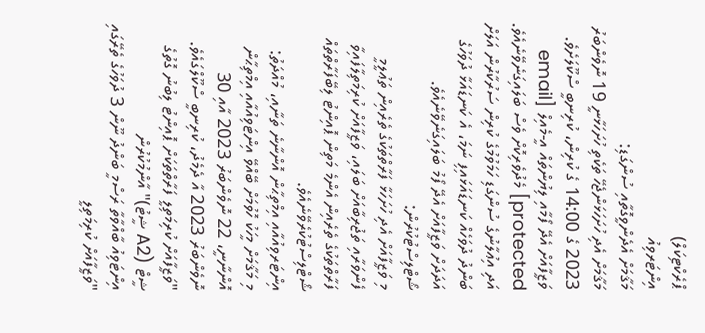ޕްރެކްޓިކަލް)
އިންޓަރވިއު
މަޤާމަށް އެދެންވީގޮތާއި ސުންގަޑި:
މަޤާމަށް އެދި ހުށަހަޅަންޖެހޭ ތަކެތި ހުށަހަޅާނީ 19 ނޮވެންބަރު 2023 ގެ 14:00 ގެ ކުރިން، ކުރިނބީ ސްކޫލަށެވެ. ވަޒީފާއަށް އެދޭ ފޯމާއި ލިޔުންތައް އީ-މެއިލް [email protected] މެދުވެރިކޮށް ވެސް ބަލައިގަނެވޭނެއެވެ.
އަދި އިޢުލާނުގެ ސުންގަޑި ހަމަވުމުގެ ކުރިން ސަރުކާރުން އަލަށް ބަންދު ދުވަހެއް ކަނޑައަޅައިފި ނަމަ، އެ ކަނޑައަޅާ ދުވަހުގެ އަދަދަށް ވަޒީފާއަށް އެދޭ ފޯމު ބަލައިގަނެވޭނެއެވެ.
ޝޯޓްލިސްޓުކުރުން:
މި ވަޒީފާއަށް އެދި ހުށަހަޅާ ފަރާތްތަކުގެ ތެރެއިން ތަޢުލީމީ ފެންވަރާއި ތަޖުރިބާއަށް ބަލައި، ވަޒީފާއަށް ކުރިމަތިލާފައިވާ ފަރާތްތަކުގެ ތެރެއިން އެންމެ މަތިން ޕޮއިންޓު ލިބޭފަރާތްތައް ޝޯޓްލިސްޓުކުރެވޭނެއެވެ.
އިންޓަރވިއުއާއި އިމްތިޙާން އޮންނާނެ ތަނާއި، މުއްދަތު:
މި މަޤާމަށް މީހަކު ހޮވުމަށް ބޭއްވޭ އިންޓަވިއުއާއި އިމްތިޙާން އޮންނާނީ، 22 ނޮވެންބަރު 2023 އާއި 30 ނޮވެންބަރު 2023 އާ ދެމެދު، ކުރިނބީ ސްކޫލްގައެވެ.
"ވަޒީފާއަށް ކުރިމަތިލީ ފަރާތްތަކަށް ޕޮއިންޓު ލިބުނު ގޮތުގެ ޝީޓް (A2 ޝީޓު)" އާންމުކުރުން
އިންޓަވިއު ބާއްވާތާ ރަސްމީ ބަންދު ނޫން 3 ދުވަހުގެ ތެރޭގައި "ވަޒީފާއަށް ކުރިމަތިލީ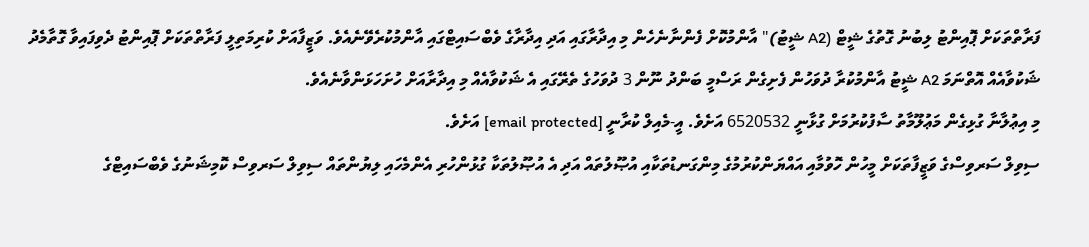ފަރާތްތަކަށް ޕޮއިންޓު ލިބުނު ގޮތުގެ ޝީޓް (A2 ޝީޓު)" އާންމުކޮށް ފެންނާނެހެން މި އިދާރާގައި އަދި އިދާރާގެ ވެބްސައިޓްގައި އާންމުކުރެވޭނެއެވެ. ވަޒީފާއަށް ކުރިމަތިލީ ފަރާތްތަކަށް ޕޮއިންޓު ދެވިފައިވާ ގޮތާމެދު ޝަކުވާއެއް އޮތްނަމަ A2 ޝީޓު އާންމުކުރާ ދުވަހުން ފެށިގެން ރަސްމީ ބަންދު ނޫން 3 ދުވަހުގެ ތެރޭގައި އެ ޝަކުވާއެއް މި އިދާރާއަށް ހުށަހަޅަންވާނެއެވެ.
މި އިޢުލާނާ ގުޅިގެން މަޢުލޫމާތު ސާފުކުރުމަށް ގުޅާނީ 6520532 އަށެވެ. އީ-މެއިލް ކުރާނީ [email protected] އަށެވެ.
ސިވިލް ސަރވިސްގެ ވަޒީފާތަކަށް މީހުން ހޮވުމާއި އައްޔަންކުރުމުގެ މިންގަނޑުތަކާއި އުޞޫލުތައް އަދި އެ އުޞޫލުތަކާ ގުޅުންހުރި އެންމެހައި ލިޔުންތައް ސިވިލް ސަރވިސް ކޮމިޝަނުގެ ވެބްސައިޓްގެ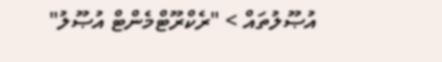އުޞޫލުތައް > "ރެކްރޫޓްމެންޓް އުޞޫލު"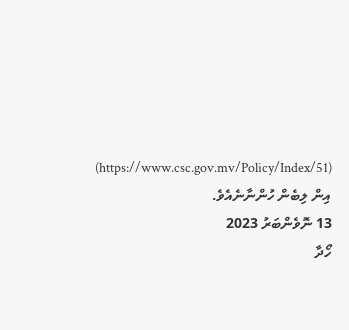(https://www.csc.gov.mv/Policy/Index/51) އިން ލިބެން ހުންނާނެއެވެ.
13 ނޮވެންބަރު 2023
ހޯދާ